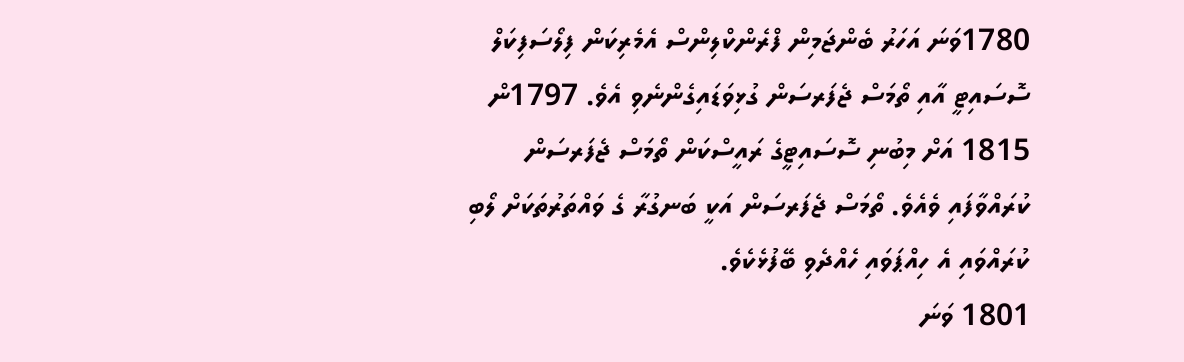1780ވަނަ އަހަރު ބެންޖަމިން ފްރެންކްލިންސް އެމެރިކަން ފިލޯސަފިކަލް ސޮސައިޓީ އާއި ތޯމަސް ޖެފަރސަން ގުޅިވަޑައިގެންނެވި އެވެ. 1797ން 1815 އަށް މިބުނި ސޮސައިޓީގެ ރައީސްކަން ތޯމަސް ޖެފަރސަން ކުރައްވާފައި ވެއެވެ. ތޯމަސް ޖެފަރސަން އަކީ ބަނގުރާ ގެ ވައްތަރުތަކަށް ލޯބި ކުރައްވައި އެ ހިއްޕަވައި ހެއްދެވި ބޭފުޅެކެވެ.
1801 ވަނަ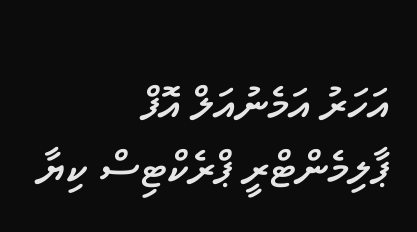އަހަރު އަމެނުއަލް އޮފް ޕާލިމެންޓްރީ ޕްރެކްޓިސް ކިޔާ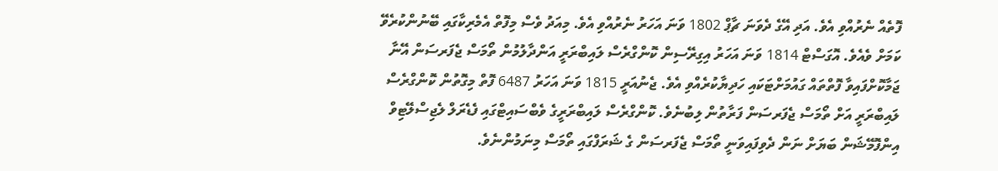ފޮތެއް ނެރުއްވި އެވެ. އަދި އޭގެ ދެވަނަ ޗާޕް 1802 ވަނަ އަހަރު ނެރުއްވި އެވެ. މިއަދު ވެސް މިފޮތް އެމެރިކާގައި ބޭނުންކުރެވޭ ކަމަށް ވެއެވެ. އޮގަސްޓް 1814 ވަނަ އަހަރު އިގިރޭސިން ކޮންގްރެސް ލައިބްރަރީ އަންދާލުމުން ތޯމަސް ޖެފަރސަން އޭނާ ޖަމާކޮށްފައިވާ ފޮތްތައް ގައުމަށްޓަކައި ހަދިޔާކުރެއްވި އެވެ. ޖެނުއަރީ 1815 ވަނަ އަހަރު 6487 ފޮތް މިގޮތުން ކޮންގްރެސް ލައިބްރަރީ އަށް ތޯމަސް ޖެފަރސަން ފަރާތުން ލިބުނެވެ. ކޮންގްރެސް ލައިބްރަރީގެ ވެބްސައިޓްގައި ފެޑެރަލް ލެޖިސްލޭޓިވް އިންފޮމޭޝަން ބަޔަށް ނަން ދެވިފައިވަނީ ތޯމަސް ޖެފަރސަން ގެ ޝަރަފްގައި ތޯމަސް މިނަމުންނެވެ.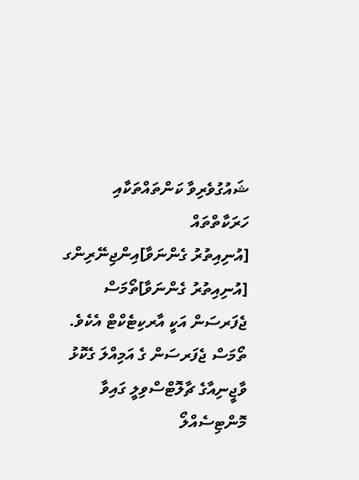ޝައުގުވެރިވާ ކަންތައްތަކާއި ހަރަކާތްތައް
[އުނިއިތުރު ގެންނަވާ]އިންޖިނޭރިންގ
[އުނިއިތުރު ގެންނަވާ]ތޯމަސް ޖެފަރސަން އަކީ އާރކިޓެކްޓް އެކެވެ. ތޯމަސް ޖެފަރސަން ގެ އަމިއްލަ ގެކޮޅު ވާޖީނިއާގެ ޗާލޮޓްސްވިލީ ގައިވާ މޮންޓިސެއްލޯ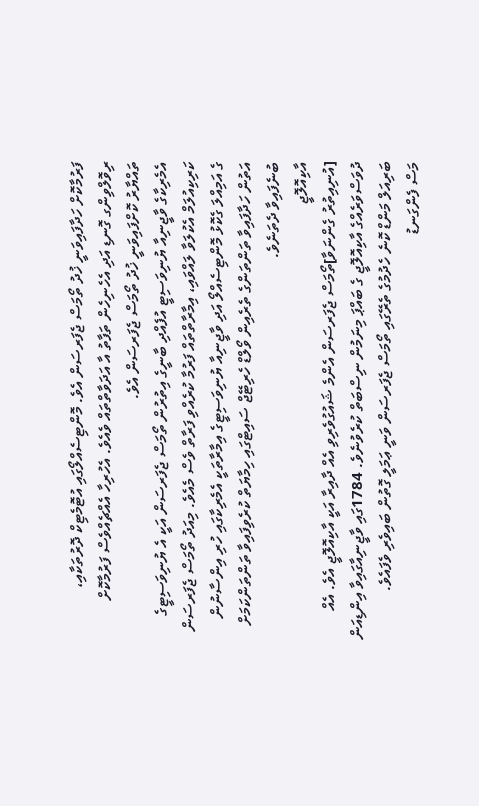ފަރުމާކޮށް ހަދާފައިވަނީ ޚުދު ތޯމަސް ޖެފަރސަން އެވެ. މޮންޓިސެއްލޯގައި އުޓޮމެޓިކް ދޮރުތަކާއި، ރިވޮލްވިންގ ގޮނޑި އަދި އެހެނިހެން ތަފާތު އާ އަދަވާތްތައް ވެއެވެ. އެހުރިހާ އެއްޗެއްވެސް ފަރުމާކޮށް ތައްޔާރު ކޮށްފައިވަނީ ޚުދު ތޯމަސް ޖެފަރސަން އެވެ.
އެމެރިކާގެ ވާޖީނިއާ ޔުނިވަސިޓީ އުފެއްދި ބާނީގެ އިތުރުން ތޯމަސް ޖެފަރސަން އަކީ އެ ޔުނިވަސިޓީގެ ކަރިކިއުލަމް އެކުލަވާ ލައްވައި، އިމާރާތްތައް ފަރުމާ ކުރެއްވި ފަރާތް ވެސް މެއެވެ. މިއަދު ތޯމަސް ޖެފަރސަން ގެ އަމިއްލަ ގެކޮޅު މޮންޓިސެއްލޯ އަދި ވާޖީނިއާ ޔުނިވަސިޓީގެ އިމާރާތަކީ އެމެރިކާގައި ހުރި އިންސާނުން އަތުން ހަދާފައިވާ ތަންތަންގެ ތެރެއިން ވޯލްޑް ހެރިޓޭޖް ސައިޓްގައި ހިމާޔަތް ކުރެވިފައިވާ ތަންތަންކަމަށް ބުނެފައިވާ ދެތަނެވެ.
އާކިއޮލޮޖީ
[އުނިއިތުރު ގެންނަވާ]ތޯމަސް ޖެފަރސަން އެންމެ ޝައުގުވެރިވި އެއް ދާއިރާ އަކީ އާކިއޮލޮޖީ އެވެ. އެއް ދުވަސްވަރެއްގެ އާކިއޮލޮޖީ ގެ ބައްޕަ މިނަމުން ނިސްބަތް ކުރެވުނެވެ. 1784ގައި ވާޖީނިއާގައިވާ އިންޑިއަން ބަރިއަލް މަންޑް ކޮނެ ހެދުމުގެ ތެރޭގައި ތޯމަސް ޖެފަރސަން ވަނީ ޢަމަލީ ގޮތުން ބައިވެރި ވެފައެވެ.
މަސް ފެންގަނޑު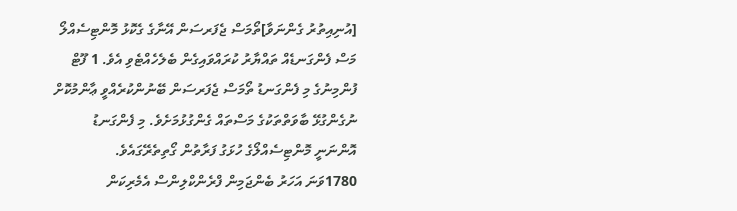[އުނިއިތުރު ގެންނަވާ]ތޯމަސް ޖެފަރސަން އޭނާގެ ގެކޮޅު މޮންޓިސެއްލޯ މަސް ފެންގަނޑެއް ތައްޔާރު ކުރައްވައިގެން ބެލެހެއްޓެވި އެވެ. 1 ފޫޓް ފުންމިނުގެ މި ފެންގަނޑު ތޯމަސް ޖެފަރސަން ބޭނުންކުރެއްވީ ޢާންމުކޮށް ނުގެންގުޅޭ ބާވަތްތަކުގެ މަސްތައް ގެންގުޅުމަށެވެ. މި ފެންގަނޑު އޮންނަނީ މޮންޓިސެއްލޯގެ ހުޅަގު ފަރާތުން ގޯތިތެރޭގައެވެ.
1780ވަނަ އަހަރު ބެންޖަމިން ފްރެންކްލިންސް އެމެރިކަން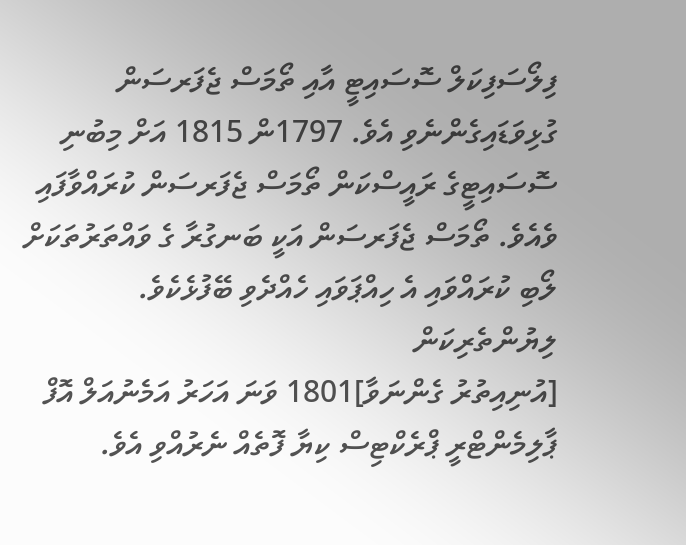ފިލޯސަފިކަލް ސޮސައިޓީ އާއި ތޯމަސް ޖެފަރސަން ގުޅިވަޑައިގެންނެވި އެވެ. 1797ން 1815 އަށް މިބުނި ސޮސައިޓީގެ ރައީސްކަން ތޯމަސް ޖެފަރސަން ކުރައްވާފައި ވެއެވެ. ތޯމަސް ޖެފަރސަން އަކީ ބަނގުރާ ގެ ވައްތަރުތަކަށް ލޯބި ކުރައްވައި އެ ހިއްޕަވައި ހެއްދެވި ބޭފުޅެކެވެ.
ލިޔުންތެރިކަން
[އުނިއިތުރު ގެންނަވާ]1801 ވަނަ އަހަރު އަމެނުއަލް އޮފް ޕާލިމެންޓްރީ ޕްރެކްޓިސް ކިޔާ ފޮތެއް ނެރުއްވި އެވެ.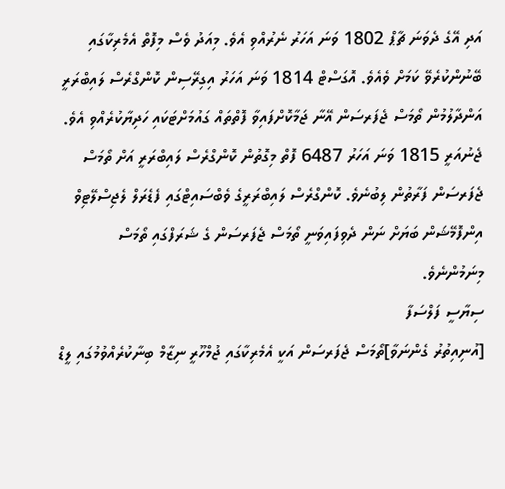އަދި އޭގެ ދެވަނަ ޗާޕް 1802 ވަނަ އަހަރު ނެރުއްވި އެވެ. މިއަދު ވެސް މިފޮތް އެމެރިކާގައި ބޭނުންކުރެވޭ ކަމަށް ވެއެވެ. އޮގަސްޓް 1814 ވަނަ އަހަރު އިގިރޭސިން ކޮންގްރެސް ލައިބްރަރީ އަންދާލުމުން ތޯމަސް ޖެފަރސަން އޭނާ ޖަމާކޮށްފައިވާ ފޮތްތައް ގައުމަށްޓަކައި ހަދިޔާކުރެއްވި އެވެ. ޖެނުއަރީ 1815 ވަނަ އަހަރު 6487 ފޮތް މިގޮތުން ކޮންގްރެސް ލައިބްރަރީ އަށް ތޯމަސް ޖެފަރސަން ފަރާތުން ލިބުނެވެ. ކޮންގްރެސް ލައިބްރަރީގެ ވެބްސައިޓްގައި ފެޑެރަލް ލެޖިސްލޭޓިވް އިންފޮމޭޝަން ބަޔަށް ނަން ދެވިފައިވަނީ ތޯމަސް ޖެފަރސަން ގެ ޝަރަފްގައި ތޯމަސް މިނަމުންނެވެ.
ސިޔާސީ ފަލްސަފާ
[އުނިއިތުރު ގެންނަވާ]ތޯމަސް ޖެފަރސަން އަކީ އެމެރިކާގައި ޖުމްހޫރީ ނިޒާމް ބިނާކުރެއްވުމުގައި ލީޑް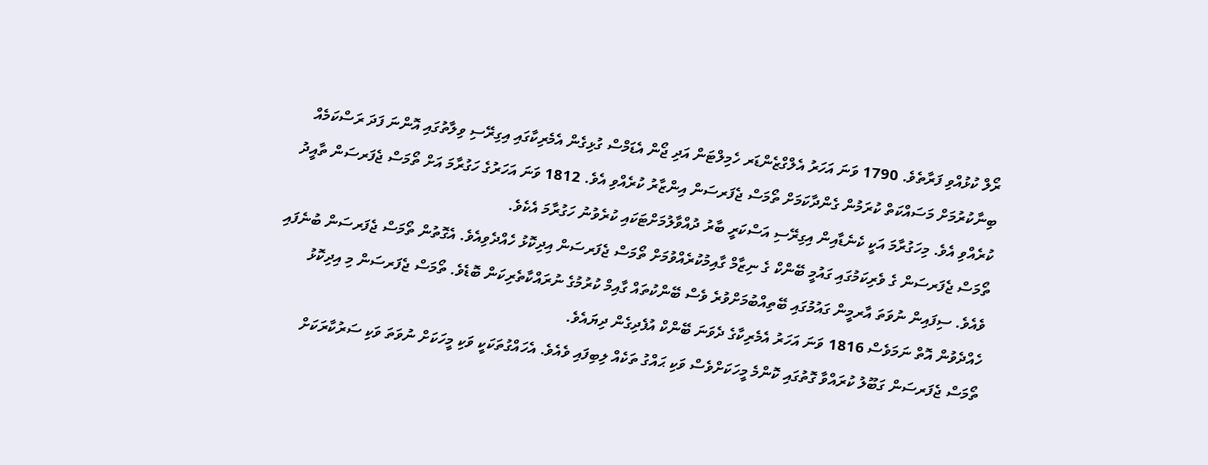ރޯލް ކުޅުއްވި ފަރާތެވެ. 1790 ވަނަ އަހަރު އެލްގްޒެންޑަރ ހެމިލްޓަން އަދި ޖޯން އެޑަމްސް ގުޅިގެން އެމެރިކާގައި އިގިރޭސި ވިލާތުގައި އޮންނަ ފަދަ ރަސްކަމެއް ބިނާކުރުމަށް މަސައްކަތް ކުރަމުން ގެންދާކަމަށް ތޯމަސް ޖެފަރސަން އިންޒާރު ކުރެއްވި އެވެ. 1812 ވަނަ އަހަރުގެ ހަގުރާމަ އަށް ތޯމަސް ޖެފަރސަން ތާއީދު ކުރެއްވި އެވެ. މިހަގުރާމަ އަކީ ކެނެޑާއިން އިގިރޭސި އަސްކަރީ ބާރު ދުއްވާލުމަށްޓަކައި ކުރެވުނު ހަގުރާމަ އެކެވެ.
ތޯމަސް ޖެފަރސަން ގެ ވެރިކަމުގައި ގައުމީ ބޭންކް ގެ ނިޒާމް ގާއިމުކުރެއްވުމަށް ތޯމަސް ޖެފަރސަން އިދިކޮޅު ހެއްދެވިއެވެ. އެގޮތުން ތޯމަސް ޖެފަރސަން ބުނެފައި ވެއެވެ. ސިފައިން ނުވަތަ އާރމީން ގައުމުގައި ބޭތިއްބުމަށްވުރެ ވެސް ބޭންކުތައް ގާއިމް ކުރުމުގެ ނުރައްކާތެރިކަން ބޮޑެވެ. ތޯމަސް ޖެފަރސަން މި އިދިކޮޅު ހެއްދެވުން އޮތް ނަމަވެސް 1816 ވަނަ އަހަރު އެމެރިކާގެ ދެވަނަ ބޭންކް އުފެދިގެން ދިޔައެވެ.
ތޯމަސް ޖެފަރސަން ގަބޫލު ކުރައްވާ ގޮތުގައި ކޮންމެ މީހަކަށްވެސް ވަކި ޙައްގު ތަކެއް ލިބިފައި ވެއެވެ. އެހައްގުތަކަކީ ވަކި މީހަކަށް ނުވަތަ ވަކި ސަރުކާރަކަށް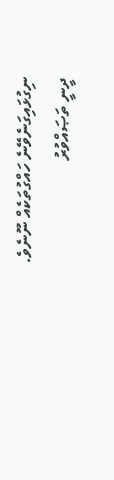ނިގުޅައިގަނެވޭނެ ހައްގުތަކެއް ނޫނެވެ.
ދީނީ ތަޞައްވުރު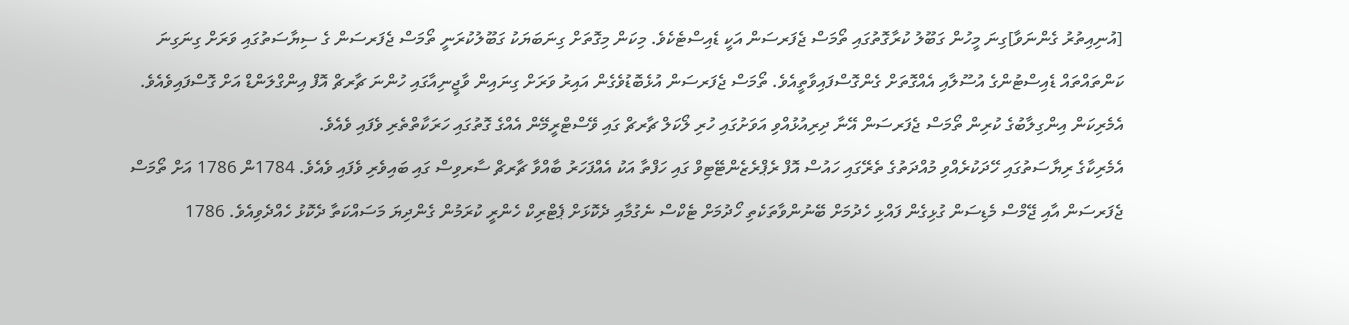[އުނިއިތުރު ގެންނަވާ]ގިނަ މީހުން ގަބޫލު ކުރާގޮތުގައި ތޯމަސް ޖެފަރސަން އަކީ ޑެއިސްޓެކެވެ. މިކަން މިގޮތަށް ގިނަބަޔަކު ގަބޫލުކުރަނީ ތޯމަސް ޖެފަރސަން ގެ ސިޔާސަތުގައި ވަރަށް ގިނަގިނަ ކަންތައްތައް ޑެއިސްޓުންގެ އުސޫލާއި އެއްގޮތަށް ގެންގޮސްފައިވާތީއެވެ. ތޯމަސް ޖެފަރސަން އުޅެބޮޑުވެގެން އައިރު ވަރަށް ގިނައިން ވާޖީނިއާގައި ހުންނަ ޗާރޗް އޮފް އިންގްލަންޑް އަށް ގޮސްފައިވެއެވެ. އެމެރިކަން އިންގިލާބުގެ ކުރިން ތޯމަސް ޖެފަރސަން އޭނާ ދިރިއުޅުއްވި އަވަށުގައި ހުރި ލޯކަލް ޗާރޗް ގައި ވޭސްޓްރީމޭން އެއްގެ ގޮތުގައި ހަރަކާތްތެރި ވެފައި ވެއެވެ.
އެމެރިކާގެ ރިޔާސަތުގައި ހޭދަކުރެއްވި މުއްދަތުގެ ތެރޭގައި ހައުސް އޮފް ރެޕްރެޒެންޓޭޓިވް ގައި ހަފްތާ އަކު އެއްފަހަރު ބާއްވާ ޗާރޗް ސާރވިސް ގައި ބައިވެރި ވެފައި ވެއެވެ. 1784ން 1786 އަށް ތޯމަސް ޖެފަރސަން އާއި ޖޭމްސް މެޑިސަން ގުޅިގެން ފައްޅި ހެދުމަށް ބޭނުންވާތަކެތި ހޯދުމަށް ޓެކްސް ނެގުމާއި ދެކޮޅަށް ޕެޓްރިކް ހެންރީ ކުރަމުން ގެންދިޔަ މަސައްކަތާ ދެކޮޅު ހެއްދެވިއެވެ. 1786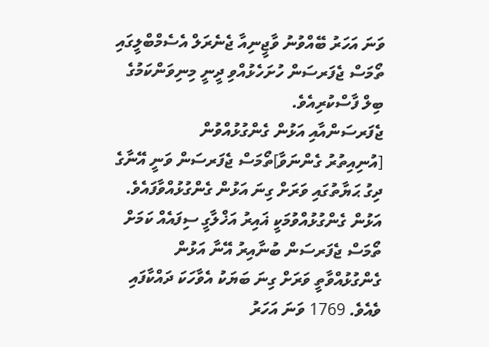ވަނަ އަހަރު ބޭއްވުނު ވާޖީނިއާ ޖެނެރަލް އެސެމްބްލީގައި ތޯމަސް ޖެފަރސަން ހުށަހެޅުއްވި ދީނީ މިނިވަންކަމުގެ ބިލް ފާސްކުރިއެވެ.
ޖެފަރސަންއާއި އަޅުން ގެންގުޅުއްވުން
[އުނިއިތުރު ގެންނަވާ]ތޯމަސް ޖެފަރސަން ވަނީ އޭނާގެ ދިގު ޙަޔާތުގައި ވަރަށް ގިނަ އަޅުން ގެންގުޅުއްވާފައެވެ. އަޅުން ގެންގުޅުއްވުމަކީ ޣައިރު އަޚްލާގީ ސިފައެއް ކަމަށް ތޯމަސް ޖެފަރސަން ބުނާއިރު އޭނާ އަޅުން ގެންގުޅުއްވާތީ ވަރަށް ގިނަ ބަޔަކު އެވާހަކަ ދައްކާފައި ވެއެވެ. 1769 ވަނަ އަހަރު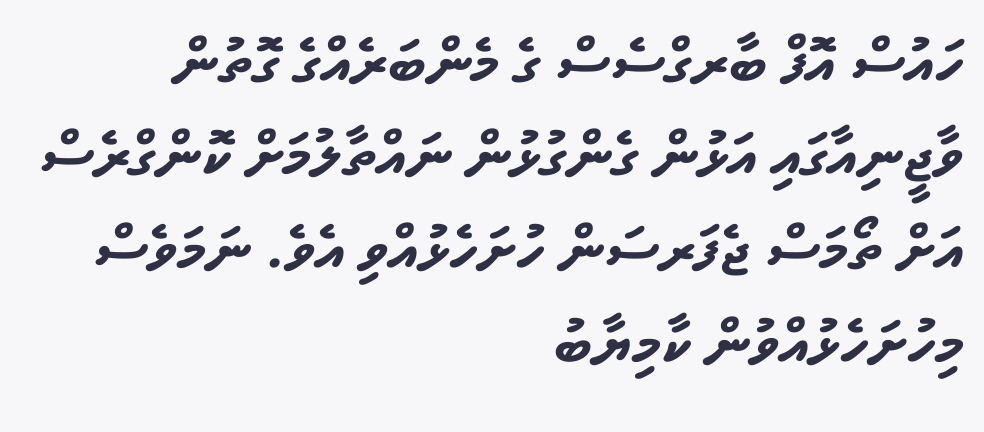ހައުސް އޮފް ބާރގްސެސް ގެ މެންބަރެއްގެ ގޮތުން ވާޖީނިއާގައި އަޅުން ގެންގުޅުން ނައްތާލުމަށް ކޮންގްރެސް އަށް ތޯމަސް ޖެފަރސަން ހުށަހެޅުއްވި އެވެ. ނަމަވެސް މިހުށަހެޅުއްވުން ކާމިޔާބު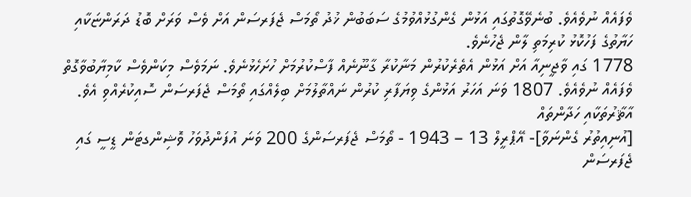ވެފައެއް ނުވެއެވެ. ބުނެވޭގޮތުގައި އަޅުން ގެންގުޅުއްވުމުގެ ސަބަބުން ޚުދު ތޯމަސް ޖެފަރސަން އަށް ވެސް ވަރަށް ބޮޑު ދަރަންޏަކާއި ހަޔާތުގެ ފަހުކޮޅު ކުރިމަތި ލާން ޖެހުނެވެ.
1778 ގައި ވާޖީނިއާ އަށް އަޅުން އެތެރެކުރުން މަނާކުރާ ގާނޫނެއް ފާސްކުރުމަށް ހުށަހެޅުނެވެ. ނަމަވެސް މިކަންވެސް ކާމިޔާބުވާގޮތް ވެފައެއް ނުވެއެވެ. 1807 ވަނަ އަހަރު އަޅުންގެ ވިޔަފާރި ކުރުން ނައްތާލުމަށް ބިލެއްގައި ތޯމަސް ޖެފަރސަން ސޮއިކުރެއްވި އެވެ.
އާޘާރުތަކާއި ހަދާންތައް
[އުނިއިތުރު ގެންނަވާ]- އޭޕްރީލް 13 – 1943 - ތޯމަސް ޖެފަރސަންގެ 200 ވަނަ އުފަންދުވަހު ވޮޝިންގޓަން ޑީސީ ގައި ޖެފަރސަން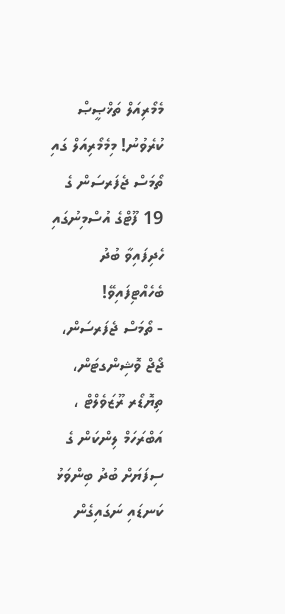މެމޯރިއަލް ތަޚްޞީޞް ކުރެވުނު! މިމެމޯރިއަލް ގައި ތޯމަސް ޖެފަރސަން ގެ 19 ފޫޓްގެ އުސްމިނުގައި ހެދިފައިވާ ބުދު ބެހެއްޓިފައިވޭ!
- ތޯމަސް ޖެފަރސަން، ޖޯޖް ވޮޝިންގޓަން، ތިޔޮޑޯރ ރޫޒަވެލްޓް ، އަބްރަހަމް ލިންކަން ގެ ސިފަޔަށް ބުދު ބިންވަޅު ކަނޑައި ނަގައިގެން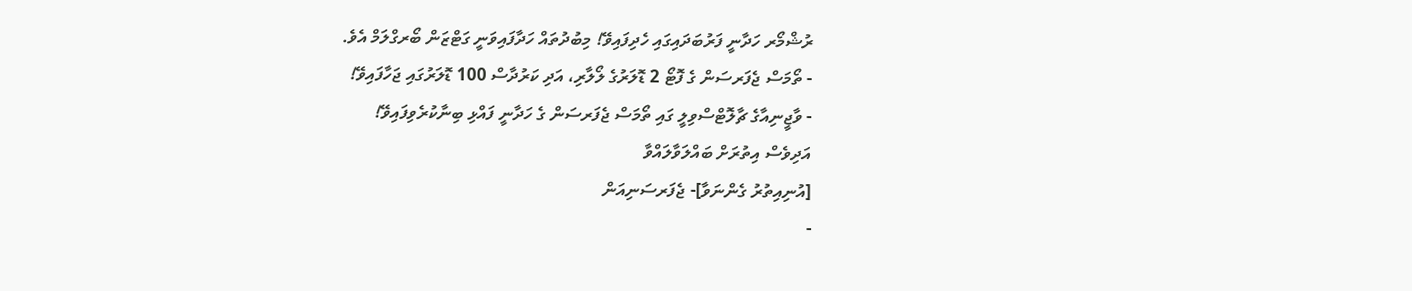ރުޝްމޯރ ހަދާނީ ފަރުބަދައިގައި ހެދިފައިވޭ! މިބުދުތައް ހަދާފައިވަނީ ގަޓްޒަން ބޯރގްލަމް އެވެ.
- ތޯމަސް ޖެފަރސަން ގެ ފޮޓޯ 2 ޑޮލަރުގެ ލޯލާރި، އަދި ކަރުދާސް 100 ޑޮލަރުގައި ޖަހާފައިވޭ!
- ވާޖީނިއާގެ ޗާލޮޓްސްވިލީ ގައި ތޯމަސް ޖެފަރސަން ގެ ހަދާނީ ފައްޅި ބިނާކުރެވިފައިވޭ!
އަދިވެސް އިތުރަށް ބައްލަވާލައްވާ
[އުނިއިތުރު ގެންނަވާ]- ޖެފަރސަނިއަން
-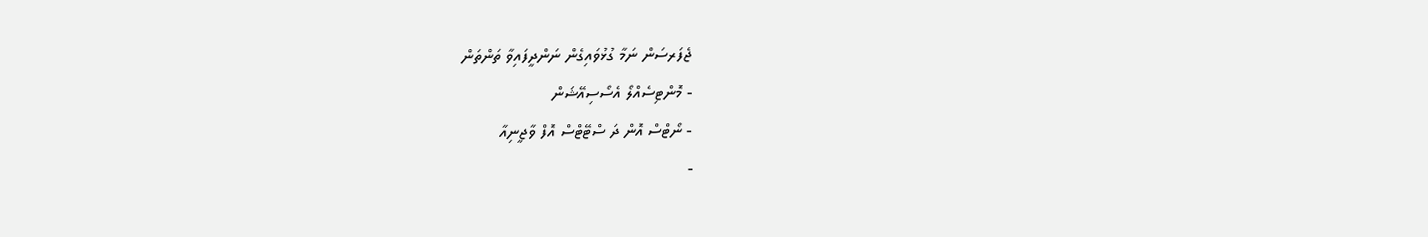ޖެފަރސަން ނަމާ ގުޅުވައިގެން ނަންދީފައިވާ ތަންތަން
- މޮންޓިސެއްލޯ އެސޯސިއޭޝަން
- ނޯޓްސް އޮން ދަ ސްޓޭޓްސް އޮފް ވާޖީނިއާ
-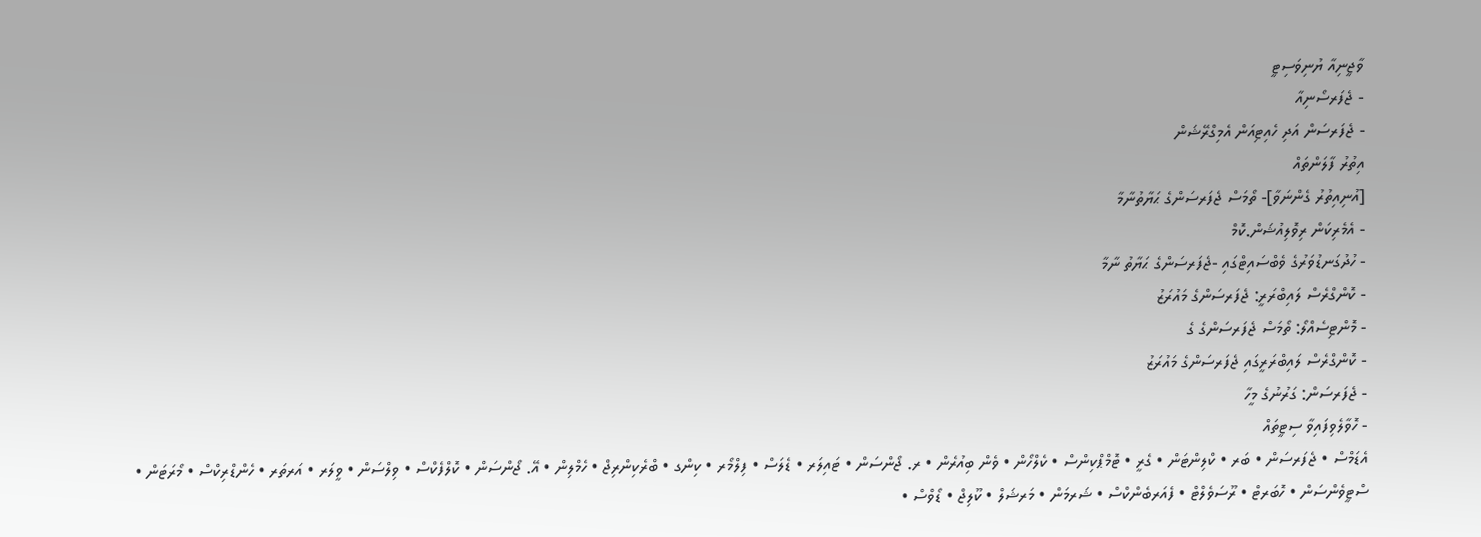ވާޖީނިއާ ޔުނިވަސިޓީ
- ޖެފަރސޯނިއާ
- ޖެފަރސަން އަދި ހެއިޓިއަން އެމިގްރޭޝަން
އިތުރު ފާލަންތައް
[އުނިއިތުރު ގެންނަވާ]- ތޯމަސް ޖެފަރސަންގެ ޙަޔާތުނާމާ
- އެމެރިކަން ރިވޮލިއުޝަން.ކޮމް
- ހުދުގަނޑުވަރުގެ ވެބްސައިޓްގައި -ޖެފަރސަންގެ ޙަޔާތު ނާމާ
- ކޮންގްރެސް ލައިބްރަރީ: ޖެފަރސަންގެ މައުރަޒު
- މޮންޓިސެއްލޯ: ތޯމަސް ޖެފަރސަންގެ ގެ
- ކޮންގްރެސް ލައިބްރަރީގައި ޖެފަރސަންގެ މައުރަޒު
- ޖެފަރސަން: ގަރުނުގެ މީހާ
- ހޮވާލެވިފައިވާ ސިޓީތައް
އެޑަމްސް • ޖެފަރސަން • ބަރ • ކްލިންޓަން • ގެރީ • ޓޮމްޕްކިންސް • ކެލްހޯން • ވެން ބިއުރެން • ރ. ޖޯންސަން • ޓައިލަރ • ޑެލަސް • ފިލްމޯރ • ކިންގ • ބްރެކިންރިޖް • ހެމްލިން • އޭ. ޖޯންސަން • ކޮލްފެކްސް • ވިލްސަން • ވީލަރ • އަރތަރ • ހެންޑްރިކްސް • މޯރަޓަން • ސްޓީވެންސަން • ހޮބަރޓް • ރޫސަވެލްޓް • ފެއަރބެންކްސް • ޝަރމަން • މަރޝަލް • ކޫލިޖް • ޑޯވްސް •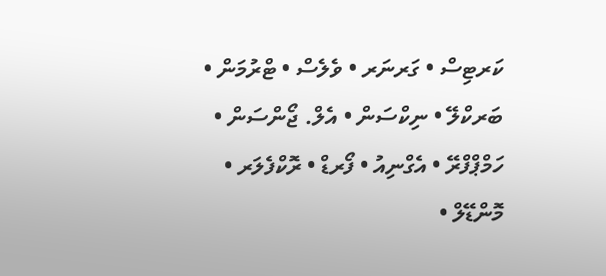ކަރޓިސް • ގަރނަރ • ވެލެސް • ޓްރުމަން • ބަރކްލޭ • ނިކްސަން • އެލް. ޖޯންސަން • ހަމްޕްފްރޭ • އެގްނިއު • ފޯރޑް • ރޮކްފެލަރ • މޮންޑޭލް •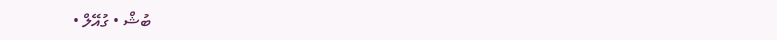ބުޝް • ގުއޭލް •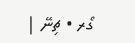ގޯރ • ޗިނޭ |